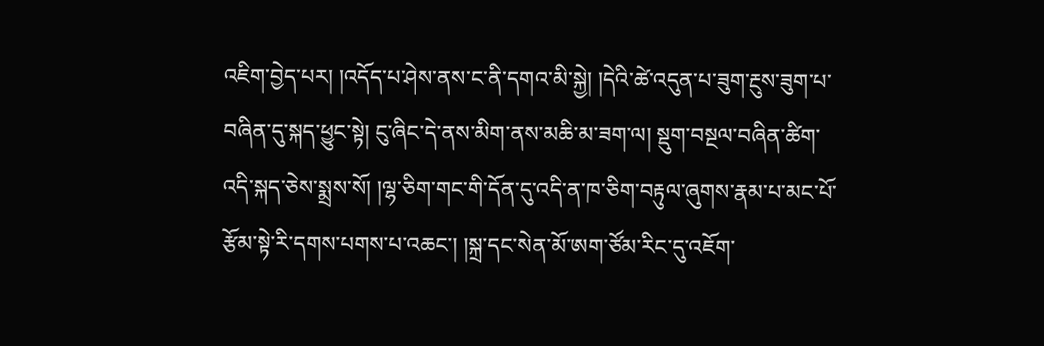འཇིག་བྱེད་པར། །འདོད་པ་ཤེས་ནས་ང་ནི་དགའ་མི་སྐྱེ། །དེའི་ཚེ་འདུན་པ་ཟུག་རྔུས་ཟུག་པ་བཞིན་དུ་སྐད་ཕྱུང་སྟེ། ངུ་ཞིང་དེ་ནས་མིག་ནས་མཆི་མ་ཟག་ལ། སྡུག་བསྔལ་བཞིན་ཚིག་འདི་སྐད་ཅེས་སྨྲས་སོ། །ལྷ་ཅིག་གང་གི་དོན་དུ་འདི་ན་ཁ་ཅིག་བརྟུལ་ཞུགས་རྣམ་པ་མང་པོ་རྩོམ་སྟེ་རི་དགས་པགས་པ་འཆང་། །སྐྲ་དང་སེན་མོ་ཨག་ཙོམ་རིང་དུ་འཇོག་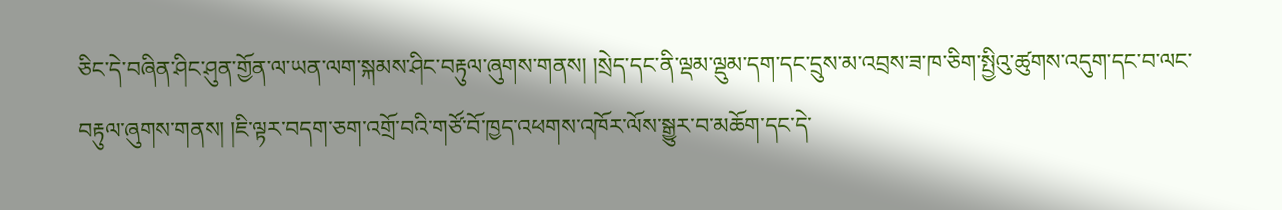ཅིང་དེ་བཞིན་ཤིང་ཤུན་གྱོན་ལ་ཡན་ལག་སྐམས་ཤིང་བརྟུལ་ཞུགས་གནས། །སྲེད་དང་ནི་ལྡམ་ལྡུམ་དག་དང་དྲུས་མ་འབྲས་ཟ་ཁ་ཅིག་སྤྱིའུ་ཚུགས་འདུག་དང་བ་ལང་བརྟུལ་ཞུགས་གནས། །ཇི་ལྟར་བདག་ཅག་འགྲོ་བའི་གཙོ་བོ་ཁྱད་འཕགས་འཁོར་ལོས་སྒྱུར་བ་མཆོག་དང་དེ་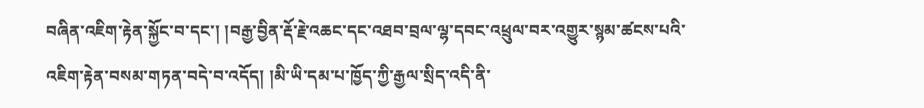བཞིན་འཇིག་རྟེན་སྐྱོང་བ་དང་། །བརྒྱ་བྱིན་རྡོ་རྗེ་འཆང་དང་འཐབ་བྲལ་ལྷ་དབང་འཕྲུལ་བར་འགྱུར་སྙམ་ཚངས་པའི་འཇིག་རྟེན་བསམ་གཏན་བདེ་བ་འདོད། །མི་ཡི་དམ་པ་ཁྱོད་ཀྱི་རྒྱལ་སྲིད་འདི་ནི་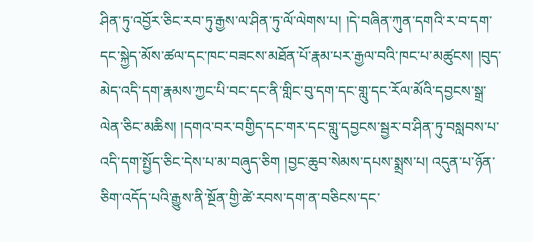ཤིན་ཏུ་འབྱོར་ཅིང་རབ་ཏུ་རྒྱས་ལ་ཤིན་ཏུ་ལོ་ལེགས་པ། །དེ་བཞིན་ཀུན་དགའི་ར་བ་དག་དང་སྐྱེད་མོས་ཚལ་དང་ཁང་བཟངས་མཐོན་པོ་རྣམ་པར་རྒྱལ་བའི་ཁང་པ་མཚུངས། །བུད་མེད་འདི་དག་རྣམས་ཀྱང་པི་བང་དང་ནི་གླིང་བུ་དག་དང་གླུ་དང་རོལ་མོའི་དབྱངས་སྒྲ་ལེན་ཅིང་མཆིས། །དགའ་བར་བགྱིད་དང་གར་དང་གླུ་དབྱངས་སྦྱར་བ་ཤིན་ཏུ་བསླབས་པ་འདི་དག་སྤྱོད་ཅིང་དེས་པ་མ་བཞུད་ཅིག །བྱང་ཆུབ་སེམས་དཔས་སྨྲས་པ། འདུན་པ་ཉོན་ཅིག་འདོད་པའི་རྒྱུས་ནི་སྔོན་གྱི་ཚེ་རབས་དག་ན་བཅིངས་དང་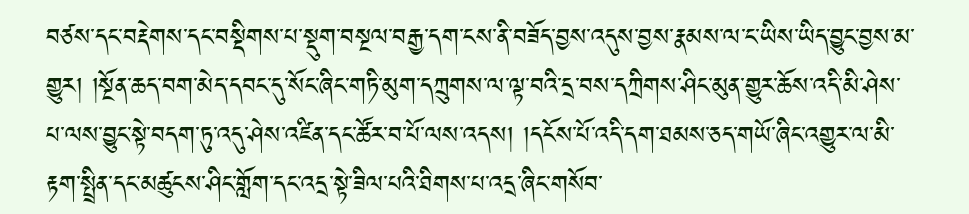བཙས་དང་བརྡེགས་དང་བསྡིགས་པ་སྡུག་བསྔལ་བརྒྱ་དག་ངས་ནི་བཟོད་བྱས་འདུས་བྱས་རྣམས་ལ་ང་ཡིས་ཡིད་བྱུང་བྱས་མ་གྱུར། །སྔོན་ཆད་བག་མེད་དབང་དུ་སོང་ཞིང་གཏི་མུག་དཀྲུགས་ལ་ལྟ་བའི་དྲ་བས་དཀྲིགས་ཤིང་མུན་གྱུར་ཆོས་འདི་མི་ཤེས་པ་ལས་བྱུང་སྟེ་བདག་ཏུ་འདུ་ཤེས་འཛིན་དང་ཚོར་བ་པོ་ལས་འདས། །དངོས་པོ་འདི་དག་ཐམས་ཅད་གཡོ་ཞིང་འགྱུར་ལ་མི་རྟག་སྤྲིན་དང་མཚུངས་ཤིང་གློག་དང་འདྲ་སྟེ་ཟིལ་པའི་ཐིགས་པ་འདྲ་ཞིང་གསོབ་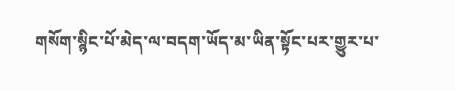གསོག་སྙིང་པོ་མེད་ལ་བདག་ཡོད་མ་ཡིན་སྟོང་པར་གྱུར་པ་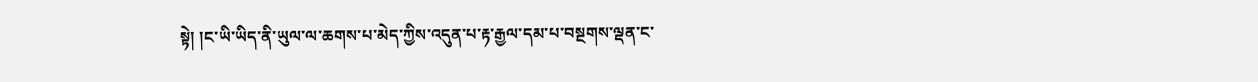སྟེ། །ང་ཡི་ཡིད་ནི་ཡུལ་ལ་ཆགས་པ་མེད་ཀྱིས་འདུན་པ་རྟ་རྒྱལ་དམ་པ་བསྔགས་ལྡན་ང་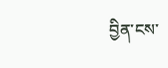བྱིན་ངས་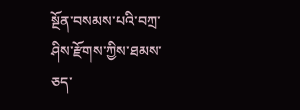སྔོན་བསམས་པའི་བཀྲ་ཤིས་རྫོགས་ཀྱིས་ཐམས་ཅད་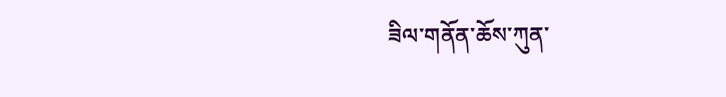ཟིལ་གནོན་ཆོས་ཀུན་